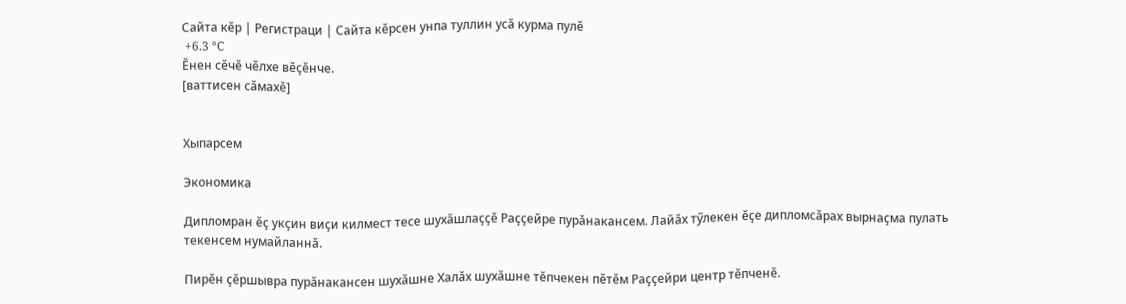Сайта кӗр | Регистраци | Сайта кӗрсен унпа туллин усӑ курма пулӗ
 +6.3 °C
Ӗнен сӗчӗ чӗлхе вӗҫӗнче.
[ваттисен сӑмахӗ]


Хыпарсем

Экономика

Дипломран ӗҫ укҫин виҫи килмест тесе шухӑшлаҫҫӗ Раҫҫейре пурӑнакансем. Лайӑх тӳлекен ӗҫе дипломсӑрах вырнаҫма пулать текенсем нумайланнӑ.

Пирӗн ҫӗршывра пурӑнакансен шухӑшне Халӑх шухӑшне тӗпчекен пӗтӗм Раҫҫейри центр тӗпченӗ.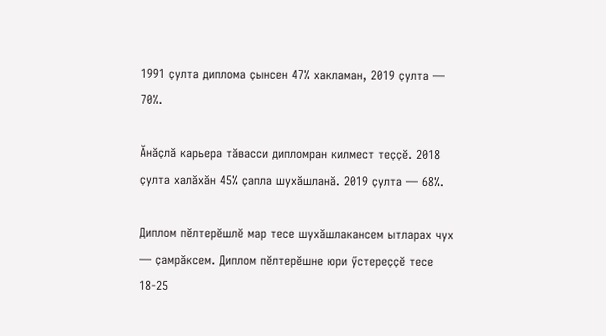1991 ҫулта диплома ҫынсен 47% хакламан, 2019 ҫулта — 70%.

Ӑнӑҫлӑ карьера тӑвасси дипломран килмест теҫҫӗ. 2018 ҫулта халӑхӑн 45% ҫапла шухӑшланӑ. 2019 ҫулта — 68%.

Диплом пӗлтерӗшлӗ мар тесе шухӑшлакансем ытларах чух — ҫамрӑксем. Диплом пӗлтерӗшне юри ӳстереҫҫӗ тесе 18-25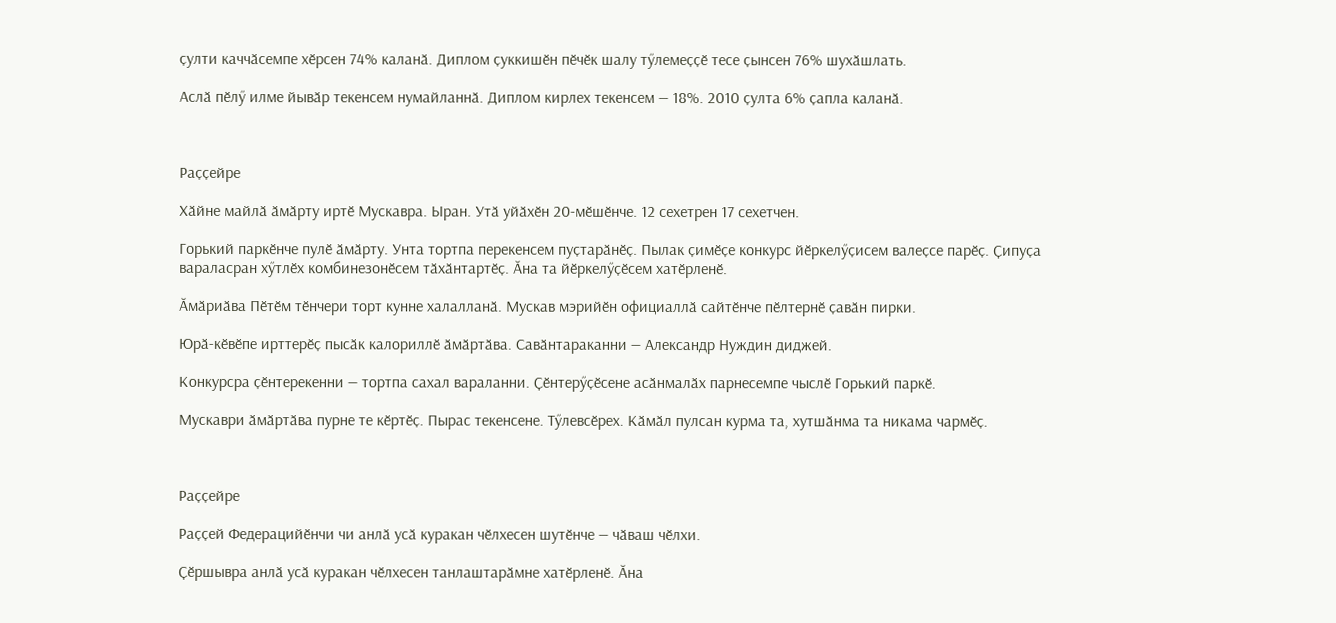ҫулти каччӑсемпе хӗрсен 74% каланӑ. Диплом ҫуккишӗн пӗчӗк шалу тӳлемеҫҫӗ тесе ҫынсен 76% шухӑшлать.

Аслӑ пӗлӳ илме йывӑр текенсем нумайланнӑ. Диплом кирлех текенсем — 18%. 2010 ҫулта 6% ҫапла каланӑ.



Раҫҫейре

Хӑйне майлӑ ӑмӑрту иртӗ Мускавра. Ыран. Утӑ уйӑхӗн 20-мӗшӗнче. 12 сехетрен 17 сехетчен.

Горький паркӗнче пулӗ ӑмӑрту. Унта тортпа перекенсем пуҫтарӑнӗҫ. Пылак ҫимӗҫе конкурс йӗркелӳҫисем валеҫсе парӗҫ. Ҫипуҫа вараласран хӳтлӗх комбинезонӗсем тӑхӑнтартӗҫ. Ӑна та йӗркелӳҫӗсем хатӗрленӗ.

Ӑмӑриӑва Пӗтӗм тӗнчери торт кунне халалланӑ. Мускав мэрийӗн официаллӑ сайтӗнче пӗлтернӗ ҫавӑн пирки.

Юрӑ-кӗвӗпе ирттерӗҫ пысӑк калориллӗ ӑмӑртӑва. Савӑнтараканни — Александр Нуждин диджей.

Конкурсра ҫӗнтерекенни — тортпа сахал вараланни. Ҫӗнтерӳҫӗсене асӑнмалӑх парнесемпе чыслӗ Горький паркӗ.

Мускаври ӑмӑртӑва пурне те кӗртӗҫ. Пырас текенсене. Тӳлевсӗрех. Кӑмӑл пулсан курма та, хутшӑнма та никама чармӗҫ.



Раҫҫейре

Раҫҫей Федерацийӗнчи чи анлӑ усӑ куракан чӗлхесен шутӗнче — чӑваш чӗлхи.

Ҫӗршывра анлӑ усӑ куракан чӗлхесен танлаштарӑмне хатӗрленӗ. Ӑна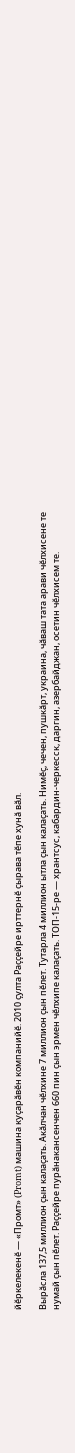йӗркелекенӗ — «Промт» (Promt) машина куҫарӑвӗн компанийӗ. 2010 ҫулта Раҫҫейре ирттернӗ ҫырава тӗпе хунӑ вӑл.

Вырӑсла 137,5 миллион ҫын калаҫать. Акӑлчан чӗлхине 7 миллион ҫын пӗлет. Тутарла 4 миллион ытла ҫын калаҫать. Нимӗҫ, чечен, пушкӑрт, украина, чӑваш тата арави чӗлхисене те нумай ҫын пӗлет. Раҫҫейре пурӑнакансенчен 660 пин ҫын эрмен чӗлхипе калаҫать. ТОП-15-ре — хрантсус, кабардин-черкесск, даргин, азербайджан, осетин чӗлхисем те.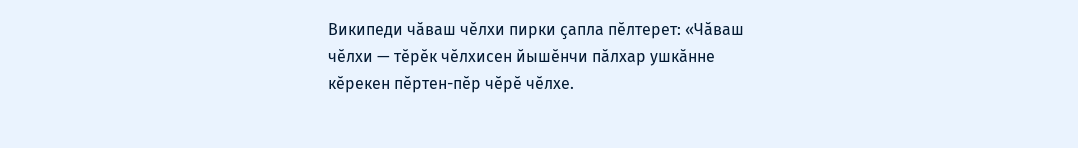Википеди чӑваш чӗлхи пирки ҫапла пӗлтерет: «Чӑваш чӗлхи — тӗрӗк чӗлхисен йышӗнчи пӑлхар ушкӑнне кӗрекен пӗртен-пӗр чӗрӗ чӗлхе.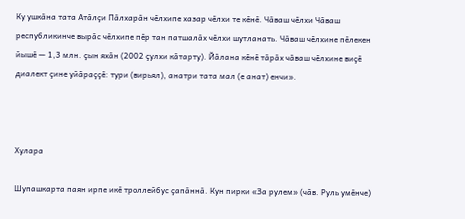Ку ушкӑна тата Атӑлҫи Пӑлхарӑн чӗлхипе хазар чӗлхи те кӗнӗ. Чӑваш чӗлхи Чӑваш республикинче вырӑс чӗлхипе пӗр тан патшалӑх чӗлхи шутланать. Чӑваш чӗлхине пӗлекен йышӗ — 1,3 млн. ҫын яхӑн (2002 ҫулхи кӑтарту). Йӑлана кӗнӗ тӑрӑх чӑваш чӗлхине виҫӗ диалект ҫине уйӑраҫҫӗ: тури (вирьял), анатри тата мал (е анат) енчи».



Хулара

Шупашкарта паян ирпе икӗ троллейбус ҫапӑннӑ. Кун пирки «За рулем» (чӑв. Руль умӗнче)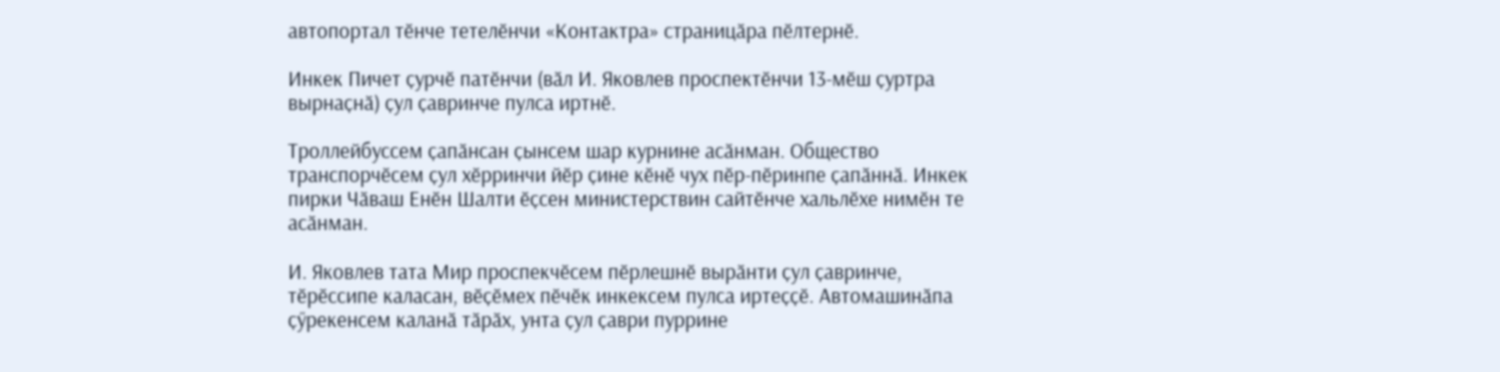автопортал тӗнче тетелӗнчи «Контактра» страницӑра пӗлтернӗ.

Инкек Пичет ҫурчӗ патӗнчи (вӑл И. Яковлев проспектӗнчи 13-мӗш ҫуртра вырнаҫнӑ) ҫул ҫавринче пулса иртнӗ.

Троллейбуссем ҫапӑнсан ҫынсем шар курнине асӑнман. Общество транспорчӗсем ҫул хӗрринчи йӗр ҫине кӗнӗ чух пӗр-пӗринпе ҫапӑннӑ. Инкек пирки Чӑваш Енӗн Шалти ӗҫсен министерствин сайтӗнче хальлӗхе нимӗн те асӑнман.

И. Яковлев тата Мир проспекчӗсем пӗрлешнӗ вырӑнти ҫул ҫавринче, тӗрӗссипе каласан, вӗҫӗмех пӗчӗк инкексем пулса иртеҫҫӗ. Автомашинӑпа ҫӳрекенсем каланӑ тӑрӑх, унта ҫул ҫаври пуррине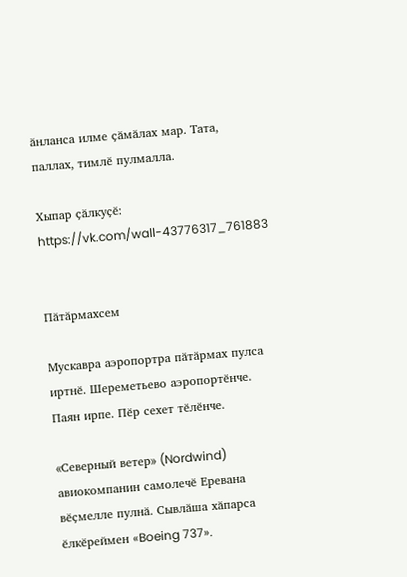ӑнланса илме ҫӑмӑлах мар. Тата, паллах, тимлӗ пулмалла.

Хыпар ҫӑлкуҫӗ: https://vk.com/wall-43776317_761883


Пӑтӑрмахсем

Мускавра аэропортра пӑтӑрмах пулса иртнӗ. Шереметьево аэропортӗнче. Паян ирпе. Пӗр сехет тӗлӗнче.

«Северный ветер» (Nordwind) авиокомпанин самолечӗ Еревана вӗҫмелле пулнӑ. Сывлӑша хӑпарса ӗлкӗреймен «Boeing 737».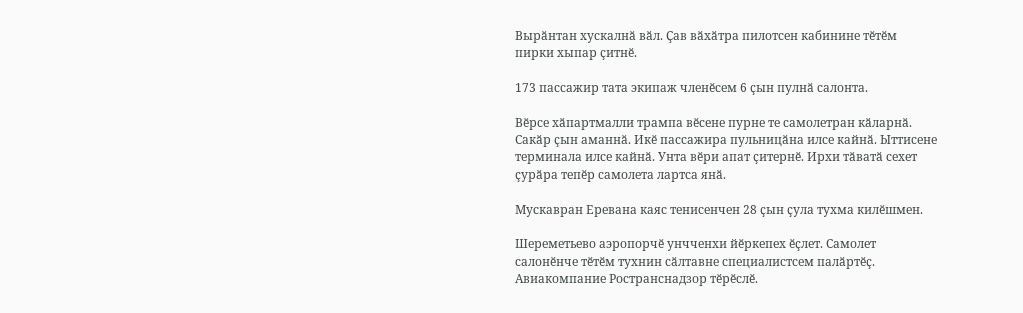Вырӑнтан хускалнӑ вӑл. Ҫав вӑхӑтра пилотсен кабинине тӗтӗм пирки хыпар ҫитнӗ.

173 пассажир тата экипаж членӗсем 6 ҫын пулнӑ салонта.

Вӗрсе хӑпартмалли трампа вӗсене пурне те самолетран кӑларнӑ. Сакӑр ҫын аманнӑ. Икӗ пассажира пульницӑна илсе кайнӑ. Ыттисене терминала илсе кайнӑ. Унта вӗри апат ҫитернӗ. Ирхи тӑватӑ сехет ҫурӑра тепӗр самолета лартса янӑ.

Мускавран Еревана каяс тенисенчен 28 ҫын ҫула тухма килӗшмен.

Шереметьево аэропорчӗ унчченхи йӗркепех ӗҫлет. Самолет салонӗнче тӗтӗм тухнин сӑлтавне специалистсем палӑртӗҫ. Авиакомпание Ространснадзор тӗрӗслӗ.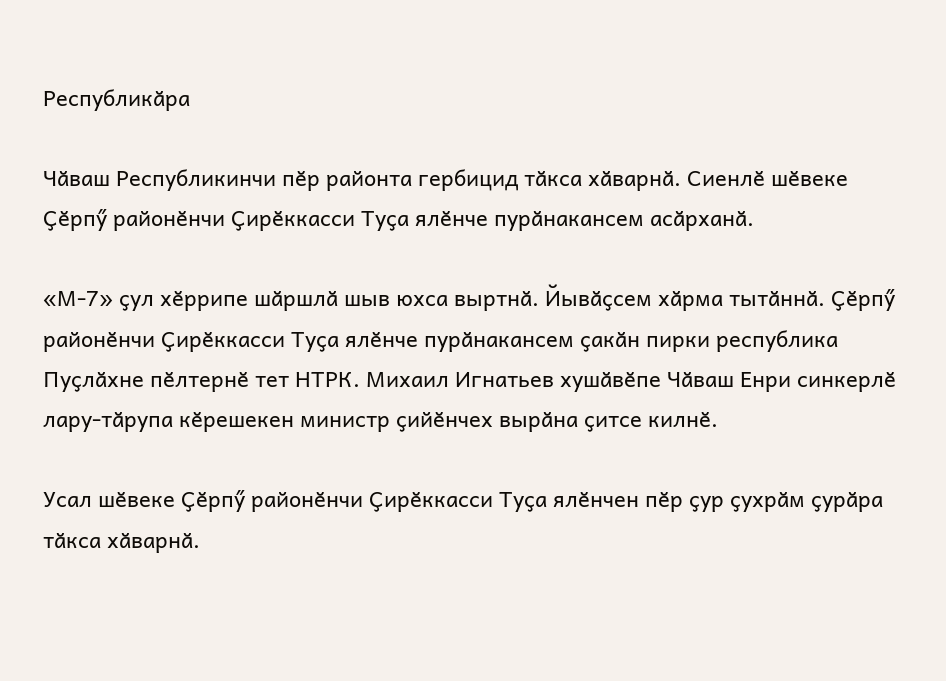Республикӑра

Чӑваш Республикинчи пӗр районта гербицид тӑкса хӑварнӑ. Сиенлӗ шӗвеке Ҫӗрпӳ районӗнчи Ҫирӗккасси Туҫа ялӗнче пурӑнакансем асӑрханӑ.

«М-7» ҫул хӗррипе шӑршлӑ шыв юхса выртнӑ. Йывӑҫсем хӑрма тытӑннӑ. Ҫӗрпӳ районӗнчи Ҫирӗккасси Туҫа ялӗнче пурӑнакансем ҫакӑн пирки республика Пуҫлӑхне пӗлтернӗ тет НТРК. Михаил Игнатьев хушӑвӗпе Чӑваш Енри синкерлӗ лару-тӑрупа кӗрешекен министр ҫийӗнчех вырӑна ҫитсе килнӗ.

Усал шӗвеке Ҫӗрпӳ районӗнчи Ҫирӗккасси Туҫа ялӗнчен пӗр ҫур ҫухрӑм ҫурӑра тӑкса хӑварнӑ.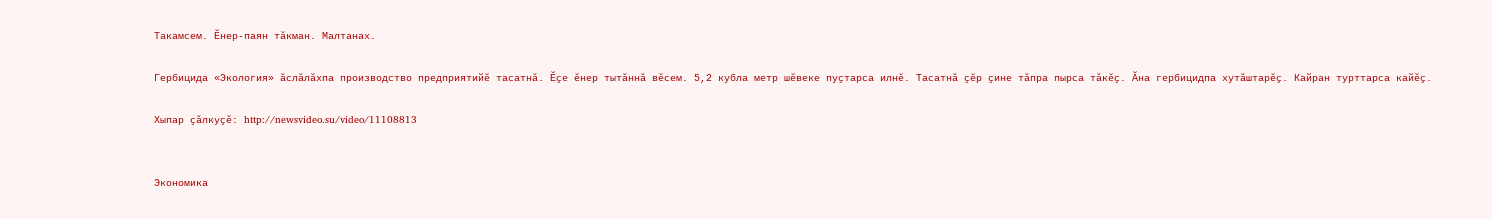Такамсем. Ӗнер-паян тӑкман. Малтанах.

Гербицида «Экология» ӑслӑлӑхпа производство предприятийӗ тасатнӑ. Ӗҫе ӗнер тытӑннӑ вӗсем. 5,2 кубла метр шӗвеке пуҫтарса илнӗ. Тасатнӑ ҫӗр ҫине тӑпра пырса тӑкӗҫ. Ӑна гербицидпа хутӑштарӗҫ. Кайран турттарса кайӗҫ.

Хыпар ҫӑлкуҫӗ: http://newsvideo.su/video/11108813


Экономика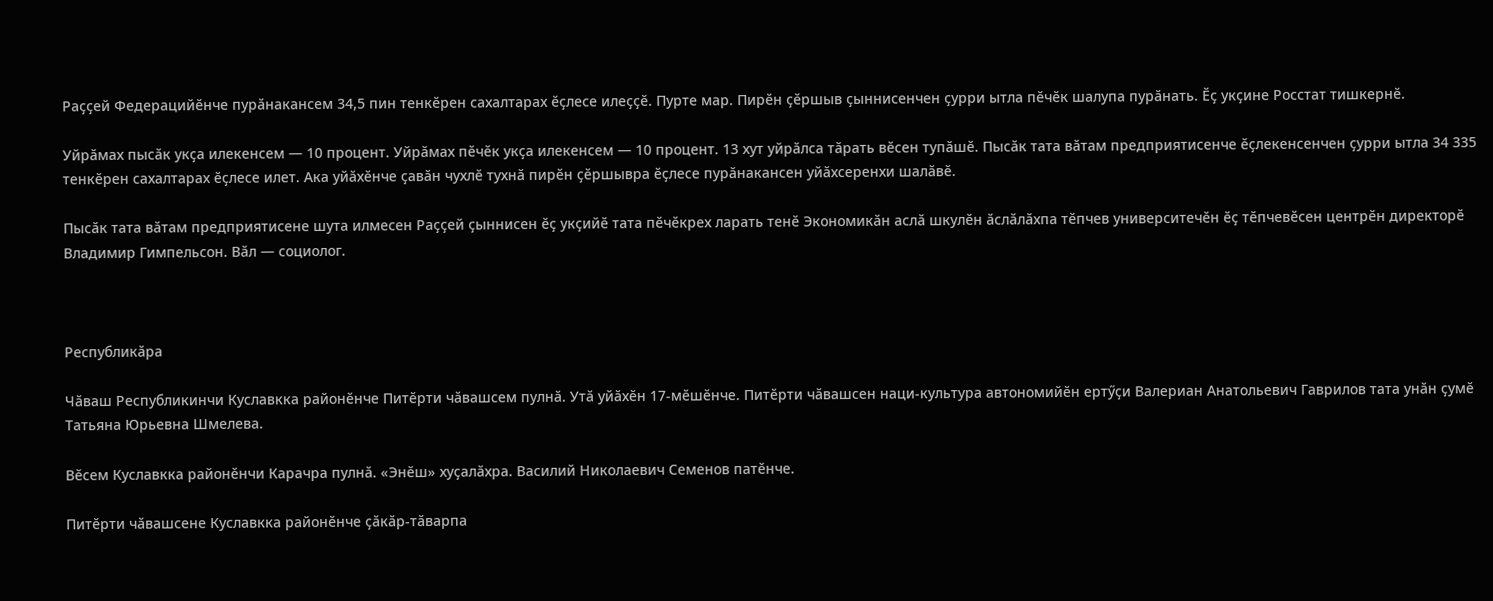Раҫҫей Федерацийӗнче пурӑнакансем 34,5 пин тенкӗрен сахалтарах ӗҫлесе илеҫҫӗ. Пурте мар. Пирӗн ҫӗршыв ҫыннисенчен ҫурри ытла пӗчӗк шалупа пурӑнать. Ӗҫ укҫине Росстат тишкернӗ.

Уйрӑмах пысӑк укҫа илекенсем — 10 процент. Уйрӑмах пӗчӗк укҫа илекенсем — 10 процент. 13 хут уйрӑлса тӑрать вӗсен тупӑшӗ. Пысӑк тата вӑтам предприятисенче ӗҫлекенсенчен ҫурри ытла 34 335 тенкӗрен сахалтарах ӗҫлесе илет. Ака уйӑхӗнче ҫавӑн чухлӗ тухнӑ пирӗн ҫӗршывра ӗҫлесе пурӑнакансен уйӑхсеренхи шалӑвӗ.

Пысӑк тата вӑтам предприятисене шута илмесен Раҫҫей ҫыннисен ӗҫ укҫийӗ тата пӗчӗкрех ларать тенӗ Экономикӑн аслӑ шкулӗн ӑслӑлӑхпа тӗпчев университечӗн ӗҫ тӗпчевӗсен центрӗн директорӗ Владимир Гимпельсон. Вӑл — социолог.



Республикӑра

Чӑваш Республикинчи Куславкка районӗнче Питӗрти чӑвашсем пулнӑ. Утӑ уйӑхӗн 17-мӗшӗнче. Питӗрти чӑвашсен наци-культура автономийӗн ертӳҫи Валериан Анатольевич Гаврилов тата унӑн ҫумӗ Татьяна Юрьевна Шмелева.

Вӗсем Куславкка районӗнчи Карачра пулнӑ. «Энӗш» хуҫалӑхра. Василий Николаевич Семенов патӗнче.

Питӗрти чӑвашсене Куславкка районӗнче ҫӑкӑр-тӑварпа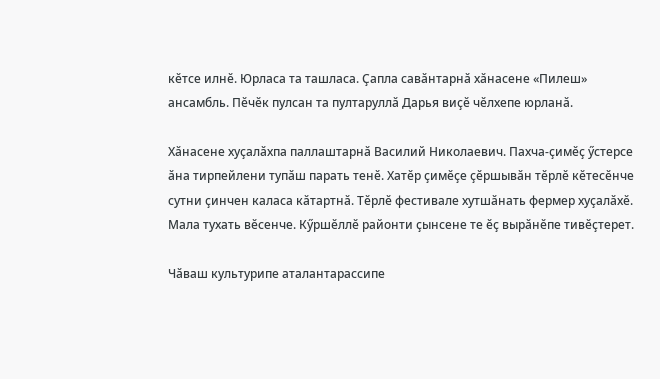кӗтсе илнӗ. Юрласа та ташласа. Ҫапла савӑнтарнӑ хӑнасене «Пилеш» ансамбль. Пӗчӗк пулсан та пултаруллӑ Дарья виҫӗ чӗлхепе юрланӑ.

Хӑнасене хуҫалӑхпа паллаштарнӑ Василий Николаевич. Пахча-ҫимӗҫ ӳстерсе ӑна тирпейлени тупӑш парать тенӗ. Хатӗр ҫимӗҫе ҫӗршывӑн тӗрлӗ кӗтесӗнче сутни ҫинчен каласа кӑтартнӑ. Тӗрлӗ фестивале хутшӑнать фермер хуҫалӑхӗ. Мала тухать вӗсенче. Кӳршӗллӗ районти ҫынсене те ӗҫ вырӑнӗпе тивӗҫтерет.

Чӑваш культурипе аталантарассипе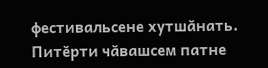фестивальсене хутшӑнать. Питӗрти чӑвашсем патне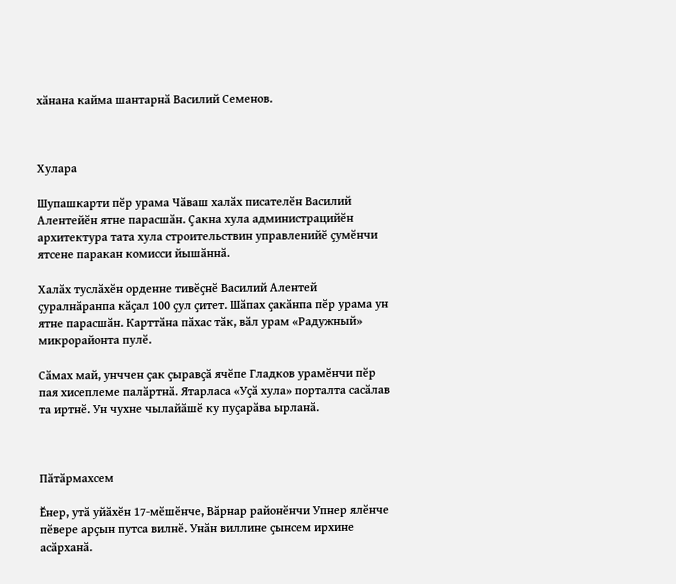хӑнана кайма шантарнӑ Василий Семенов.



Хулара

Шупашкарти пӗр урама Чӑваш халӑх писателӗн Василий Алентейӗн ятне парасшӑн. Ҫакна хула администрацийӗн архитектура тата хула строительствин управленийӗ ҫумӗнчи ятсене паракан комисси йышӑннӑ.

Халӑх туслӑхӗн орденне тивӗҫнӗ Василий Алентей ҫуралнӑранпа кӑҫал 100 ҫул ҫитет. Шӑпах ҫакӑнпа пӗр урама ун ятне парасшӑн. Карттӑна пӑхас тӑк, вӑл урам «Радужный» микрорайонта пулӗ.

Сӑмах май, унччен ҫак ҫыравҫӑ ячӗпе Гладков урамӗнчи пӗр пая хисеплеме палӑртнӑ. Ятарласа «Уҫӑ хула» порталта сасӑлав та иртнӗ. Ун чухне чылайӑшӗ ку пуҫарӑва ырланӑ.



Пӑтӑрмахсем

Ӗнер, утӑ уйӑхӗн 17-мӗшӗнче, Вӑрнар районӗнчи Упнер ялӗнче пӗвере арҫын путса вилнӗ. Унӑн виллине ҫынсем ирхине асӑрханӑ.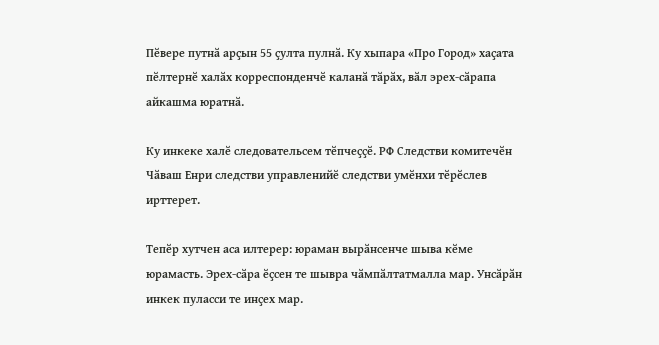Пӗвере путнӑ арҫын 55 ҫулта пулнӑ. Ку хыпара «Про Город» хаҫата пӗлтернӗ халӑх корреспонденчӗ каланӑ тӑрӑх, вӑл эрех-сӑрапа айкашма юратнӑ.

Ку инкеке халӗ следовательсем тӗпчеҫҫӗ. РФ Следстви комитечӗн Чӑваш Енри следстви управленийӗ следстви умӗнхи тӗрӗслев ирттерет.

Тепӗр хутчен аса илтерер: юраман вырӑнсенче шыва кӗме юрамасть. Эрех-сӑра ӗҫсен те шывра чӑмпӑлтатмалла мар. Унсӑрӑн инкек пуласси те инҫех мар.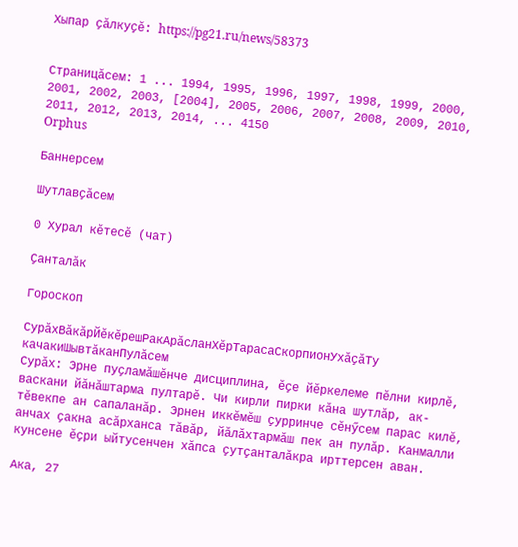Хыпар ҫӑлкуҫӗ: https://pg21.ru/news/58373


Страницӑсем: 1 ... 1994, 1995, 1996, 1997, 1998, 1999, 2000, 2001, 2002, 2003, [2004], 2005, 2006, 2007, 2008, 2009, 2010, 2011, 2012, 2013, 2014, ... 4150
Orphus

Баннерсем

Шутлавҫӑсем

0 Хурал кӗтесӗ (чат)

Ҫанталӑк

Гороскоп

СурӑхВӑкӑрЙӗкӗрешРакАрӑсланХӗрТарасаСкорпионУхӑҫӑТу качакиШывтӑканПулӑсем
Сурӑх: Эрне пуҫламӑшӗнче дисциплина, ӗҫе йӗркелеме пӗлни кирлӗ, васкани йӑнӑштарма пултарӗ. Чи кирли пирки кӑна шутлӑр, ак-тӗвекпе ан сапаланӑр. Эрнен иккӗмӗш ҫурринче сӗнӳсем парас килӗ, анчах ҫакна асӑрханса тӑвӑр, йӑлӑхтармӑш пек ан пулӑр. Канмалли кунсене ӗҫри ыйтусенчен хӑпса ҫутҫанталӑкра ирттерсен аван.

Ака, 27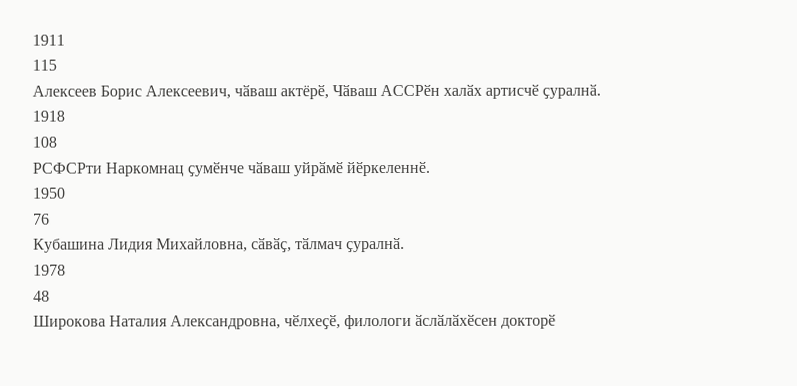1911
115
Алексеев Борис Алексеевич, чӑваш актёрӗ, Чӑваш АССРӗн халӑх артисчӗ ҫуралнӑ.
1918
108
РСФСРти Наркомнац ҫумӗнче чӑваш уйрӑмӗ йӗркеленнӗ.
1950
76
Кубашина Лидия Михайловна, сӑвӑҫ, тӑлмач ҫуралнӑ.
1978
48
Широкова Наталия Александровна, чӗлхеҫӗ, филологи ӑслӑлӑхӗсен докторӗ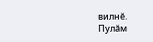вилнӗ.
Пулӑм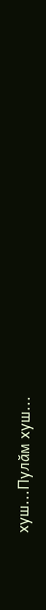хуш...Пулӑм хуш...